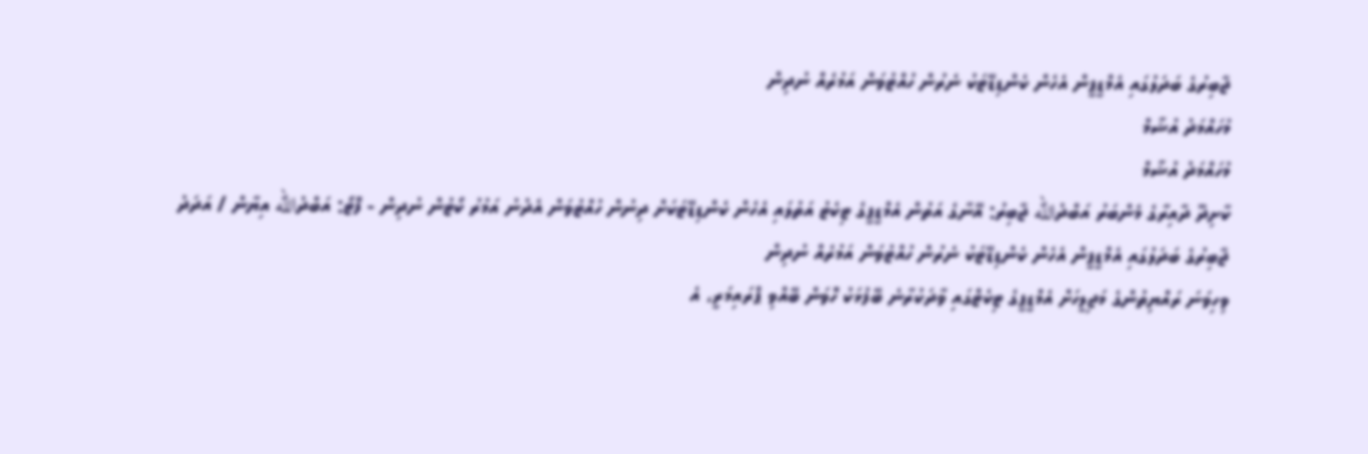ޖާބިރުގެ ބަދަލުގައި އެމްޑީޕީން އެހެން ކެންޑިޑޭޓަކު ނެރުން ހުއްޓުވަން އަމުރެއް ނުދިން
މުހައްމަދު އުޝާމް
މުހައްމަދު އުޝާމް
ކާށިދޫ ދާއިރާގެ މެންބަރު އަބްދުالله ޖާބިރު: އޭނާގެ އަތުން އެމްޑީޕީގެ ޓިކެޓު އަތުލައި އެހެން ކެންޑިޑޭޓަކަށް ދިނުން ހުއްޓުވަން އެދުނު އަމުރު ކޯޓުން ނުދިން - ފޮޓޯ: އަބްދުالله އިޔާން / އަދަދު
ޖާބިރުގެ ބަދަލުގައި އެމްޑީޕީން އެހެން ކެންޑިޑޭޓަކު ނެރުން ހުއްޓުވަން އަމުރެއް ނުދިން
ވިހިވަނަ ރައްޔިތުންގެ މަޖިލީހަށް އެމްޑީޕީގެ ޓިކެޓްގައި ވާދަކުރާނެ ބޭފުޅަކު ހޮވަން ބޭއްވި ޕްރައިމަރީ، އެ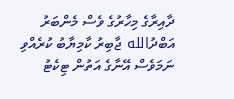ދާއިރާގެ މިހާރުގެ ވެސް މެންބަރު އަބްދުالله ޖާބިރު ކާމިޔާބު ކުރެއްވި ނަމަވެސް އޭނާގެ އަތުން ޓިކެޓު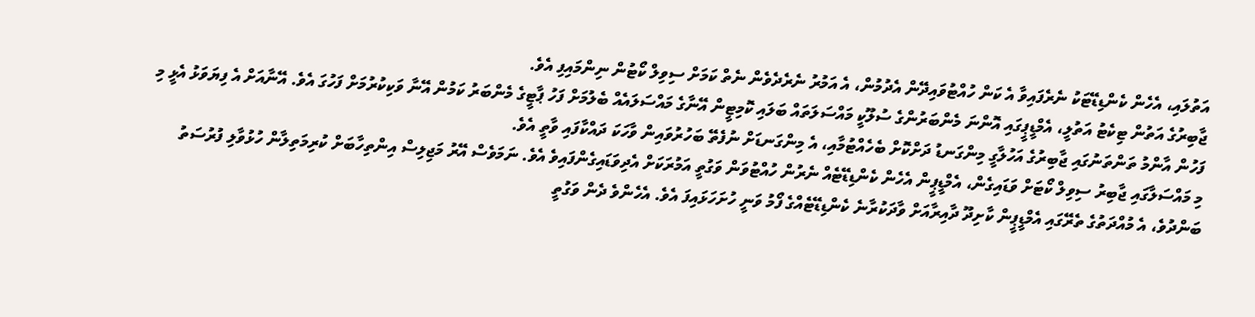އަތުލައި، އެހެން ކެންޑިޑޭޓަކު ނެރެފައިވާ އެ ކަން ހުއްޓުވައިދޭން އެދުމުން، އެ އަމުރު ނެރެދެވެން ނެތް ކަމަށް ސިވިލް ކޯޓުން ނިންމައިފި އެވެ.
ޖާބިރުގެ އަތުން ޓިކެޓު އަތުލީ، އެމްޑީޕީގައި އޮންނަ މެންބަރުންގެ ސުލޫކީ މައްސަލަތައް ބަލައި ކޮމިޓީން އޭނާގެ މައްސަލައެއް ބެލުމަށް ފަހު ޕާޓީގެ މެންބަރު ކަމުން އޭނާ ވަކިކުރުމަށް ފަހުގަ އެވެ. އޭނާއަށް އެ ފިޔަވަޅު އެޅީ މި ފަހުން އާންމު ތަންތަނުގައި ޖާބިރުގެ އަހުލާގީ މިންގަނޑު ދަށްކޮށް ބެހެއްޓުމާއި، އެ މިންގަނޑަށް ނުފެތޭ ބަހުރުވައިން ވާހަކަ ދައްކާފައި ވާތީ އެވެ.
މި މައްސަލާގައި ޖާބިރު ސިވިލް ކޯޓަށް ވަޑައިގެން، އެމްޑީޕީން އެހެން ކެންޑިޑޭޓެއް ނެރުން ހުއްޓުވަން ވަގުތީ އަމުރަކަށް އެދިވަޑައިގެންފައިވެ އެވެ. ނަމަވެސް އޭރު މަޖިލިސް އިންތިހާބަށް ކުރިމަތިލާން ހުޅުވާލި ފުރުސަތު ބަންދުވެ، އެ މުއްދަތުގެ ތެރޭގައި އެމްޑީޕީން ކާށިދޫ ދާއިރާއަށް ވާދަކުރާނެ ކެންޑިޑޭޓެއްގެ ފޯމު ވަނީ ހުށަހަޅައިފަ އެވެ. އެހެންވެ ދެން ވަގުތީ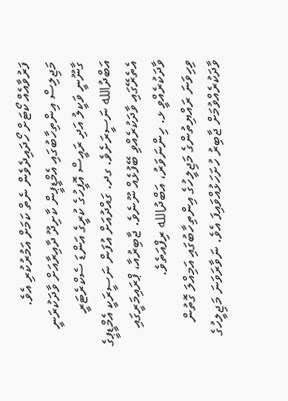ފަރުވާއެއް ކޯޓަށް ހޯދައިދެވެން ނެތް ކަމަށް އަމުރުކުރި އެވެ.
މަޖިލިސް އިންތިހާބުގައި އެމްޑީޕީން ކާށިދޫ ދާއިރާއަށް ވާދަކުރަނީ ގާނޫނީ ވަކީލު އަދި ރައީސް އޮފީހުގެ ކުރީގެ އަންޑަ ސެކްރެޓަރީ އަބްދުالله ނަސީރަށެވެ. ގދ. ގައްދުއަށް އުފަން ނަސީރަކީ އެމްޑީޕީގެ އެތެރޭގައި ވާދަކުރެއްވި ބޭފުޅެއް ނޫނެވެ. ޖާބިރުއާ، ޕްރައިމަރީގައި ވާދަކުރެއްވީ ޅ. ހިންނަވަރު، އަބްދުالله ރިފްއަތެވެ.
ވިހިވަނަ ރައްޔިތުންގެ މަޖިލީހުގެ އިންތިހާބުގައި އަމިއްލަ ގޮތުން ވާދަކުރެއްވުމަށް ޖާބިރު ހުށަހަޅުއްވައިފަ އެވެ. ނަވާރަވަނަ މަޖިލީހުގެ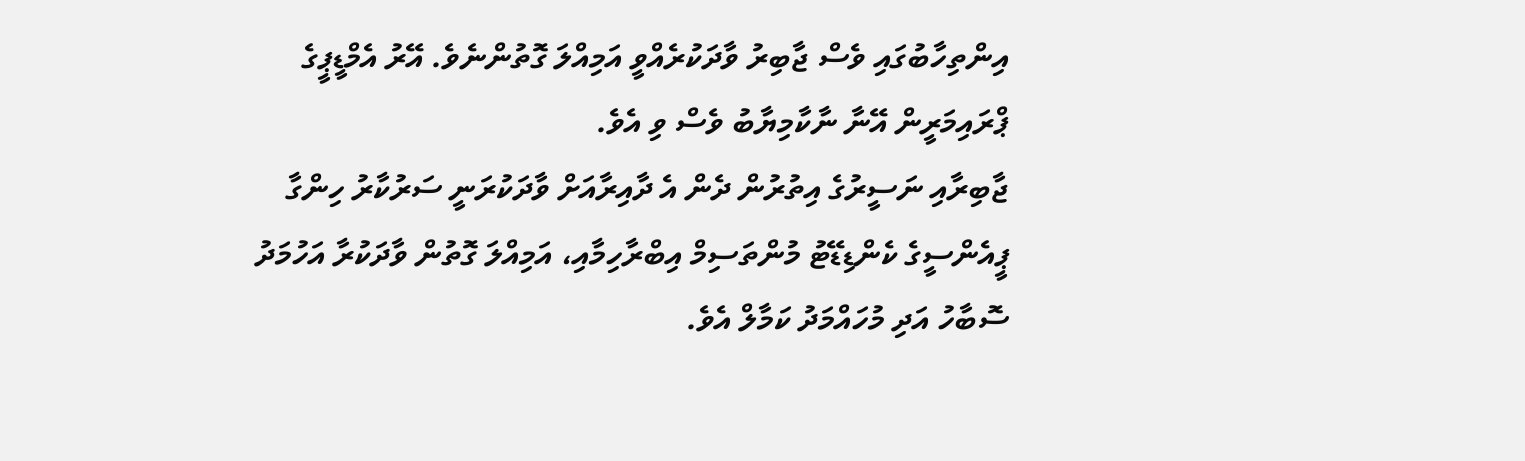އިންތިހާބުގައި ވެސް ޖާބިރު ވާދަކުރެއްވީ އަމިއްލަ ގޮތުންނެވެ. އޭރު އެމްޑީޕީގެ ޕްރައިމަރީން އޭނާ ނާކާމިޔާބު ވެސް ވި އެވެ.
ޖާބިރާއި ނަސީރުގެ އިތުރުން ދެން އެ ދާއިރާއަށް ވާދަކުރަނީ ސަރުކާރު ހިންގާ ޕީއެންސީގެ ކެންޑިޑޭޓު މުންތަސިމް އިބްރާހިމާއި، އަމިއްލަ ގޮތުން ވާދަކުރާ އަހުމަދު ސޮބާހު އަދި މުހައްމަދު ކަމާލް އެވެ.